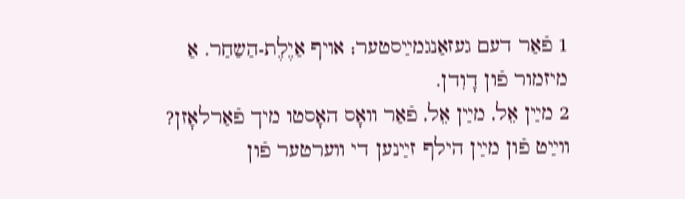1 פֿאַר דעם געזאַנגמײַסטער; אױף אַיֶלֶת-הַשַחַר. אַ מיזמור פֿון דָוִדן.
2 מײַן אֵל, מײַן אֵל, פֿאַר װאָס האָסטו מיך פֿאַרלאָזן?
װײַט פֿון מײַן הילף זײַנען די װערטער פֿון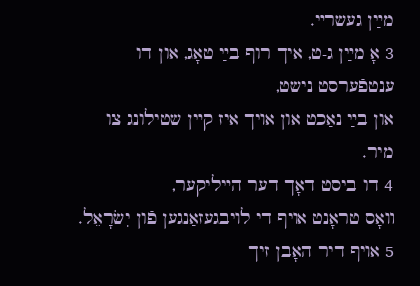מײַן געשרײ.
3 אָ מײַן ג-ט, איך רוף בײַ טאָג, און דו ענטפֿערסט נישט,
און בײַ נאַכט און אױך איז קײן שטילונג צו מיר.
4 דו ביסט דאָך דער הײליקער,
װאָס טראָנט אױף די לױבגעזאַנגען פֿון יִשׂרָאֵל.
5 אױף דיר האָבן זיך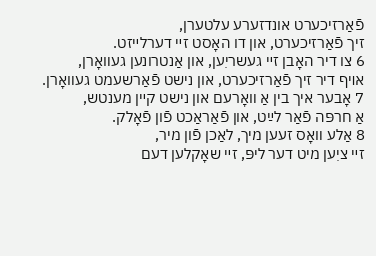פֿאַרזיכערט אונדזערע עלטערן,
זיך פֿאַרזיכערט, און דו האָסט זײ דערלײזט.
6 צו דיר האָבן זײ געשריִען, און אַנטרונען געװאָרן,
אױף דיר זיך פֿאַרזיכערט, און נישט פֿאַרשעמט געװאָרן.
7 אָבער איך בין אַ װאָרעם און נישט קײן מענטש,
אַ חרפּה פֿאַר לײַט, און פֿאַראַכט פֿון פֿאָלק.
8 אַלע װאָס זעען מיך, לאַכן פֿון מיר,
זײ ציִען מיט דער ליפּ, זײ שאָקלען דעם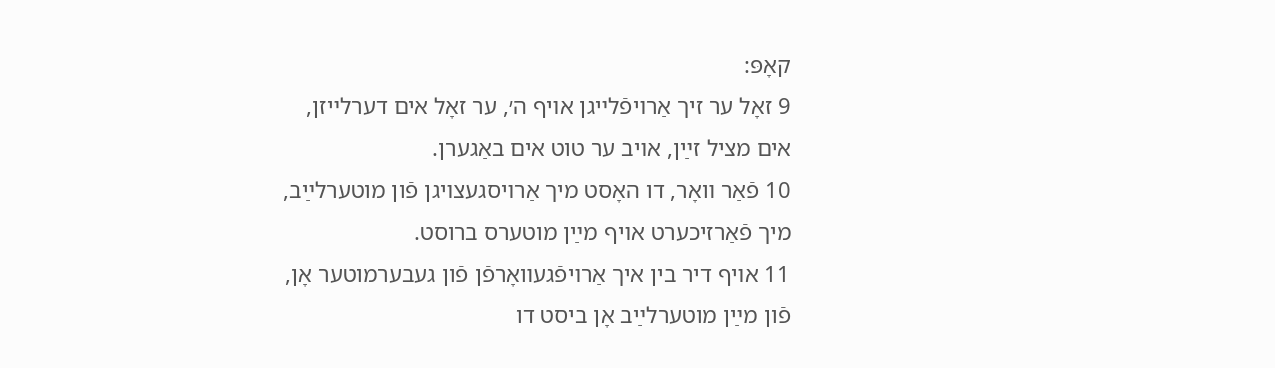קאָפּ:
9 זאָל ער זיך אַרױפֿלײגן אױף ה׳, ער זאָל אים דערלײזן,
אים מציל זײַן, אױב ער טוט אים באַגערן.
10 פֿאַר װאָר, דו האָסט מיך אַרױסגעצױגן פֿון מוטערלײַב,
מיך פֿאַרזיכערט אױף מײַן מוטערס ברוסט.
11 אױף דיר בין איך אַרױפֿגעװאָרפֿן פֿון געבערמוטער אָן,
פֿון מײַן מוטערלײַב אָן ביסט דו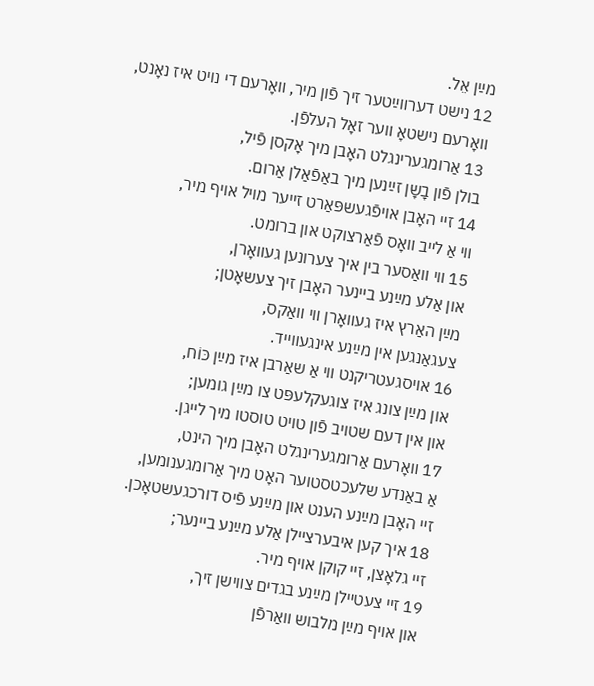מײַן אֵל.
12 נישט דערװײַטער זיך פֿון מיר, װאָרעם די נױט איז נאָנט,
װאָרעם נישטאָ װער זאָל העלפֿן.
13 אַרומגערינגלט האָבן מיך אָקסן פֿיל,
בולן פֿון בָשָן זײַנען מיך באַפֿאַלן אַרום.
14 זײ האָבן אױפֿגעשפּאַרט זײער מױל אױף מיר,
װי אַ לײב װאָס פֿאַרצוקט און ברומט.
15 װי װאַסער בין איך צערונען געװאָרן,
און אַלע מײַנע בײנער האָבן זיך צעשאָטן;
מײַן האַרץ איז געװאָרן װי װאַקס,
צעגאַנגען אין מײַנע אינגעװײד.
16 אױסגעטריקנט װי אַ שאַרבן איז מײַן כּוֹח,
און מײַן צונג איז צוגעקלעפּט צו מײַן גומען;
און אין דעם שטױב פֿון טױט טוסטו מיך לײגן.
17 װאָרעם אַרומגערינגלט האָבן מיך הינט,
אַ באַנדע שלעכטסטוער האָט מיך אַרומגענומען,
זײ האָבן מײַנע הענט און מײַנע פֿיס דורכגעשטאָכן.
18 איך קען איבערצײלן אַלע מײַנע בײנער;
זײ גלאָצן, זײ קוקן אױף מיר.
19 זײ צעטײלן מײַנע בגדים צװישן זיך,
און אױף מײַן מלבוש װאַרפֿן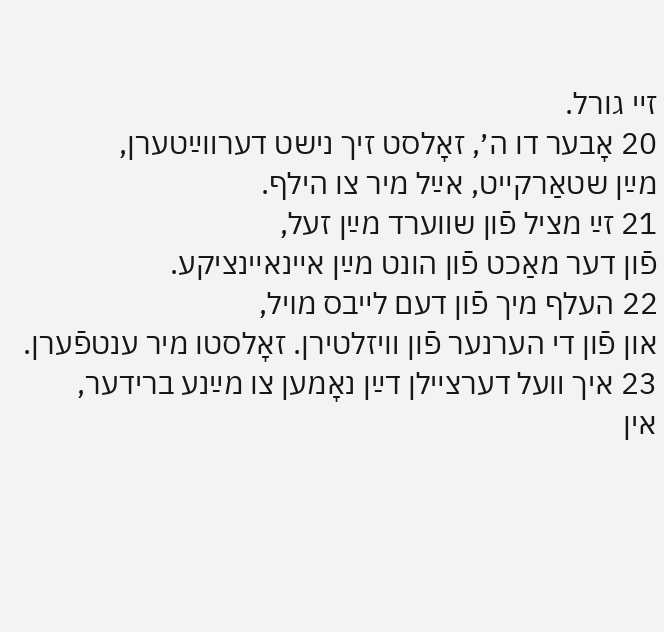זײ גורל.
20 אָבער דו ה׳, זאָלסט זיך נישט דערװײַטערן,
מײַן שטאַרקײט, אײַל מיר צו הילף.
21 זײַ מציל פֿון שװערד מײַן זעל,
פֿון דער מאַכט פֿון הונט מײַן אײנאײנציקע.
22 העלף מיך פֿון דעם לײבס מױל,
און פֿון די הערנער פֿון װיזלטירן. זאָלסטו מיר ענטפֿערן.
23 איך װעל דערצײלן דײַן נאָמען צו מײַנע ברידער,
אין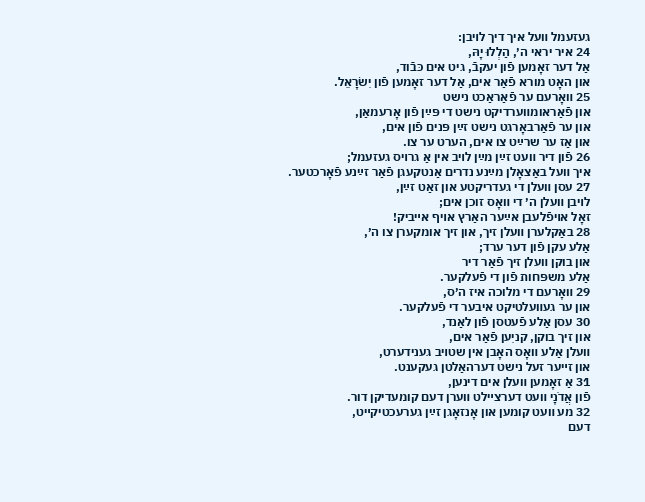געזעמל װעל איך דיך לױבן:
24 איר יראי ה׳, הַלְלוּ יָהּ,
אַל דער זאָמען פֿון יעקבֿ, גיט אים כּבֿוד,
און האָט מורא פֿאַר אים, אַל דער זאָמען פֿון יִשׂרָאֵל.
25 װאָרעם ער פֿאַראַכט נישט
און פֿאַראומװערדיקט נישט די פּײַן פֿון אָרעמאַן,
און ער פֿאַרבאָרגט נישט זײַן פּנים פֿון אים,
און אַז ער שרײַט צו אים, הערט ער צו.
26 פֿון דיר װעט זײַן מײַן לױב אין אַ גרױס געזעמל;
איך װעל באַצאָלן מײַנע נדרים אַנטקעגן פֿאַר זײַנע פֿאָרכטער.
27 עסן װעלן די געדריקטע און זאַט זײַן,
לױבן װעלן ה׳ די װאָס זוכן אים;
זאָל אױפֿלעבן אײַער האַרץ אױף אײביק!
28 באַקלערן װעלן זיך, און זיך אומקערן צו ה׳,
אַלע עקן פֿון דער ערד;
און בוקן װעלן זיך פֿאַר דיר
אַלע משפּחות פֿון די פֿעלקער.
29 װאָרעם די מלוכה איז ה׳ס,
און ער געװעלטיקט איבער די פֿעלקער.
30 עסן אַלע פֿעטסן פֿון לאַנד,
און זיך בוקן, קניִען פֿאַר אים,
װעלן אַלע װאָס האָבן אין שטױב גענידערט,
און זײער זעל נישט דערהאַלטן געקענט.
31 אַ זאָמען װעלן אים דינען,
פֿון אֲדֹנָי װעט דערצײלט װערן דעם קומעדיקן דור.
32 מע װעט קומען און אָנזאָגן זײַן גערעכטיקײט,
דעם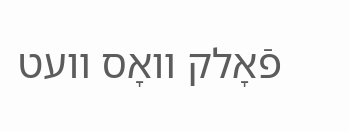פֿאָלק װאָס װעט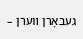געבאָרן װערן –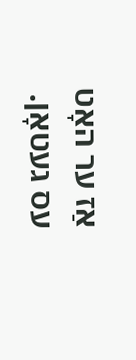אַז ער האָט עס געטאָן.